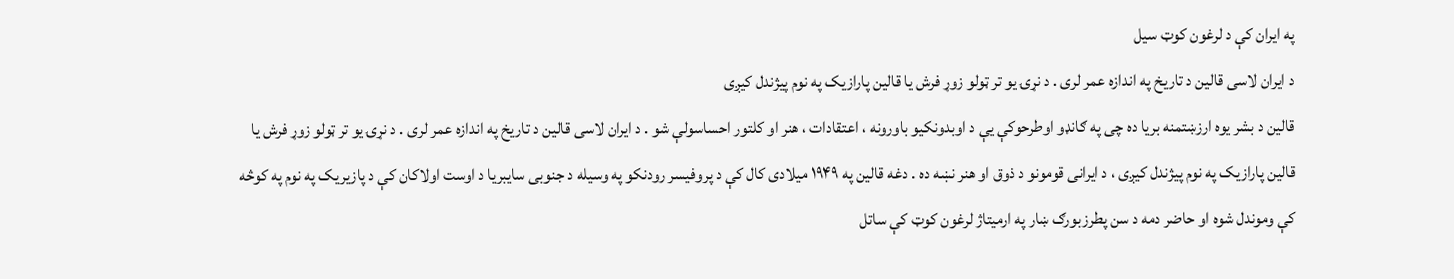په ایران کې د لرغون کوټ سیل
د ایران لاسی قالین د تاریخ په اندازه عمر لری . د نړۍ یو تر ټولو زوړ فرش یا قالین پارازیک په نوم پیژندل کیږی
قالین د بشر یوه ارزښتمنه بریا ده چی په ګانډو اوطرحوکې یې د اوبدونکیو باورونه ، اعتقادات ، هنر او کلتور احساسولې شو . د ایران لاسی قالین د تاریخ په اندازه عمر لری . د نړۍ یو تر ټولو زوړ فرش یا قالین پارازیک په نوم پیژندل کیږی ، د ایرانی قومونو د ذوق او هنر نښه ده . دغه قالین په ۱۹۴۹ میلادی کال کې د پروفیسر رودنکو په وسیله د جنوبی سایبریا د اوست اولاکان کې د پازیریک په نوم په کوڅه کې وموندل شوه او حاضر دمه د سن پطرزبورګ ښار په ارمیتاژ لرغون کوټ کې ساتل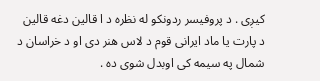کیږی . د پروفیسر ردونکو له نظره د ا قالین دغه قالین د پارت یا ماد ایرانی قوم د لاس هنر دی او د خراسان د شمال په سیمه کی اوبدل شوی ده .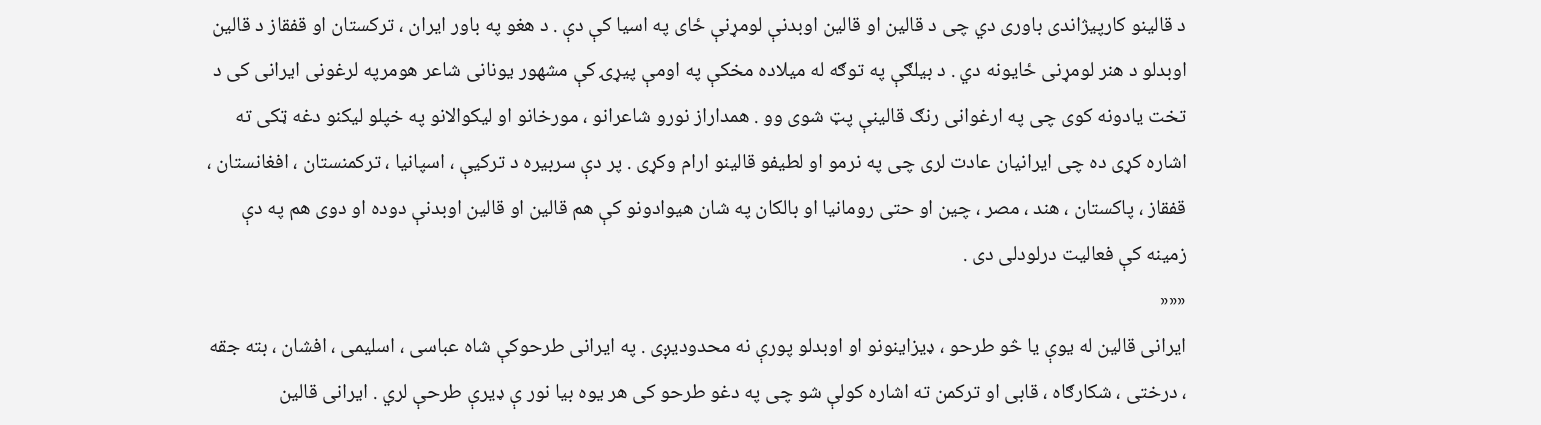د قالینو کارپیژاندی باوری دي چی د قالین او قالین اوبدنې لومړنې ځای په اسیا کې دې . د هغو په باور ایران ، ترکستان او قفقاز د قالین اوبدلو د هنر لومړنی ځایونه دي . د بیلګې په توګه له میلاده مخکې په اومې پیړۍ کې مشهور یونانی شاعر هومرپه لرغونی ایرانی کی د تخت یادونه کوی چی په ارغوانی رنګ قالینې پټ شوی وو . همداراز نورو شاعرانو ، مورخانو او لیکوالانو په خپلو لیکنو دغه ټکی ته اشاره کړی ده چی ایرانیان عادت لری چی په نرمو او لطیفو قالینو ارام وکړی . پر دې سربیره د ترکیې ، اسپانیا ، ترکمنستان ، افغانستان ، قفقاز ، پاکستان ، هند ، مصر ، چین او حتی رومانیا او بالکان په شان هیوادونو کې هم قالین او قالین اوبدنې دوده او دوی هم په دې زمینه کې فعالیت درلودلی دی .
«««
ایرانی قالین له یوې یا څو طرحو ، ډیزاینونو او اوبدلو پورې نه محدودیږی . په ایرانی طرحوکې شاه عباسی ، اسلیمی ، افشان ، بته جقه ، درختی ، شکارګاه ، قابی او ترکمن ته اشاره کولې شو چی په دغو طرحو کی هر یوه بیا نور ې ډیرې طرحې لري . ایرانی قالین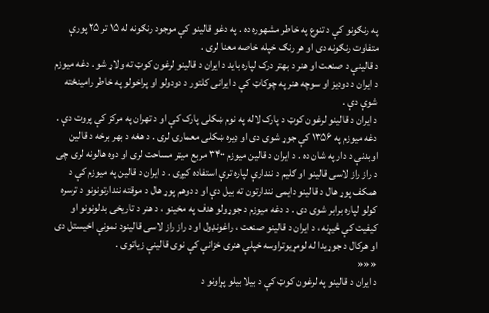په رنګونو کې د تنوع په خاطر مشهوره ده . په دغو قالینو کې موجود رنګونه له ۱۵ تر ۲۵ پورې متفاوت رنګونه دی او هر رنګ خپله خاصه معنا لری .
د قالینې د صنعت او هنر د بهتر درک لپاره باید د ایران د قالینو لرغون کوټ ته ولاړ شو . دغه میوزم د ایران د دودیز او سوچه هنر په چوکاټ کې د ایرانی کلتور د دودولو او پراخولو په خاطر رامینځته شوې دې .
د ایران د قالینو لرغون کوټ د پارک لاله په نوم ښکلی پارک کې او د تهران په مرکز کې پروت دې . دغه میوزم په ۱۳۵۶ کې جوړ شوی دی او ډیره ښکلی معمارۍ لری . د هغه د بهر برخه د قالین اوبدنې د دار په شان ده . د ایران د قالین میوزم ۳۴۰۰ مربع میټر مساحت لری او دوه هالونه لری چی د راز راز لاسی قالینو او ګلیم د نندارې لپاره ترې استفاده کیږی . د ایران د قالین په میوزم کې د همکف پوړ هال د قالینو دایمی نندارتون ته بیل دې او د دوهم پوړ هال د موقته نندارتونونو د ترسره کولو لپاره برابر شوی دی . د دغه میوزم د جوړولو هدف په مخینو ، د هنر د تاریخی بدلونونو او کیفیت کې څیړنه ، د ایران د قالینو صنعت ، راغونډول او د راز راز لاسی قالینود نمونې اخیستل دی او هرکال د جوړیدا له لومړیوتراوسه خپلې هنری خزانې کې نوی قالینې زیاتوی .
«««
د ایران د قالینو په لرغون کوټ کې د بیلا بیلو پړاونو د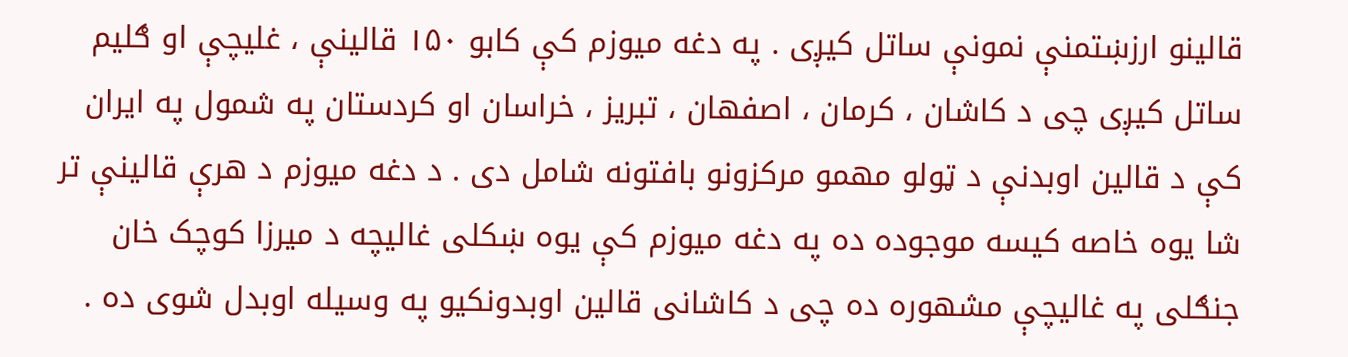قالینو ارزښتمنې نمونې ساتل کیږی . په دغه میوزم کې کابو ۱۵۰ قالینې ، غلیچې او ګلیم ساتل کیږی چی د کاشان ، کرمان ، اصفهان ، تبریز ، خراسان او کردستان په شمول په ایران کې د قالین اوبدنې د ټولو مهمو مرکزونو بافتونه شامل دی . د دغه میوزم د هرې قالینې تر شا یوه خاصه کیسه موجوده ده په دغه میوزم کې یوه ښکلی غالیچه د میرزا کوچک خان جنګلی په غالیچې مشهوره ده چی د کاشانی قالین اوبدونکیو په وسیله اوبدل شوی ده .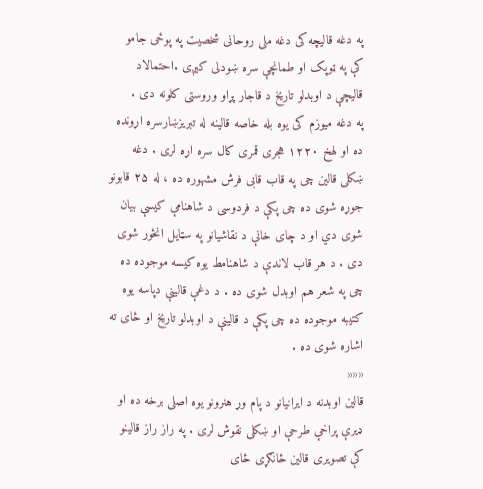په دغه قالیچه کی دغه ملی روحانی شخصیت په پوځی جامو کې په ټوپک او طمانچې سره ښودلی کیږی .احتمالاد قالیچې د اوبدلو تاریخ د قاجار پړاو وروستی کلونه دی .
په دغه میوزم کی یوه بله خاصه قالینه له تبریزښارسره اړونده ده او لهخ ۱۲۲۰ هجری قمری کال سره اړه لری . دغه ښکلی قالین چی په قاب قابی فرش مشهوره ده ، له ۲۵ قابونو جوړه شوی ده چی پکې د فردوسی د شاهنامې کیسې بیان شوی دي او د چای خانې د نقاشیانو په سټایل انځور شوی دی . د هر قاب لاندې د شاهنامط یوه کیسه موجوده ده چی په شعر هم اوبدل شوی ده . د دغې قالینې دپاسه یوه کتیبه موجوده ده چی پکې د قالینې د اوبدلو تاریخ او ځای ته اشاره شوی ده .
«««
قالین اوبدنه د ایرانیانو د پام وړ هنرونو یوه اصلی برخه ده او ډیرې پراخې طرحې او ښکلی نقوش لری . په راز راز قالینو کې تصویری قالین ځانګړی ځای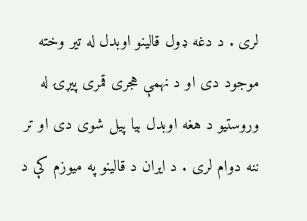لری . د دغه ډول قالینو اوبدل له تیر وخته موجود دی او د نهمې هجری قمری پیړۍ له وروستیو د هغه اوبدل بیا پیل شوی دی او تر ننه دوام لری . د ایران د قالینو په میوزم کې د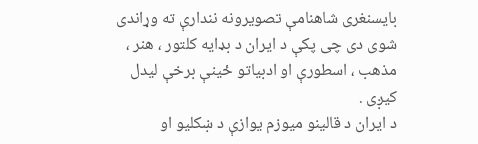بایسنغری شاهنامې تصویرونه نندارې ته وړاندی شوی دی چی پکې د ایران د بډایه کلتور ، هنر ، مذهب ، اسطورې او ادبیاتو ځینې برخې لیدل کیږی .
د ایران د قالینو میوزم یوازې د ښکلیو او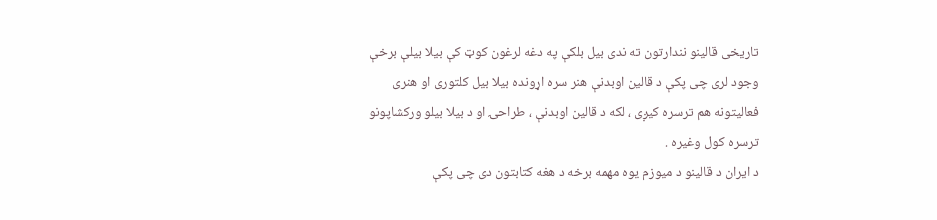تاریخی قالینو نندارتون ته ندی بیل بلکې په دغه لرغون کوټ کې بیلا بیلې برخې وجود لری چی پکې د قالین اوبدنې هنر سره اړونده بیلا بیل کلتوری او هنری فعالیتونه هم ترسره کیږی ، لکه د قالین اوبدنې ، طراحۍ او د بیلا بیلو ورکشاپونو ترسره کول وغیره .
د ایران د قالینو د میوزم یوه مهمه برخه د هغه کتابتون دی چی پکې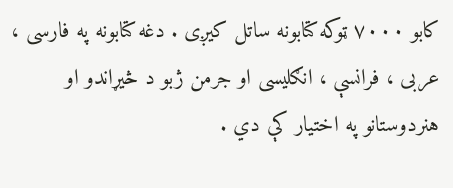کابو ۷۰۰۰ ټوکه کتابونه ساتل کیږی . دغه کتابونه په فارسی ، عربی ، فرانسې ، انګلیسی او جرمن ژبو د څیړاندو او هنردوستانو په اختیار کې دي .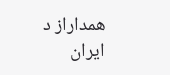همداراز د ایران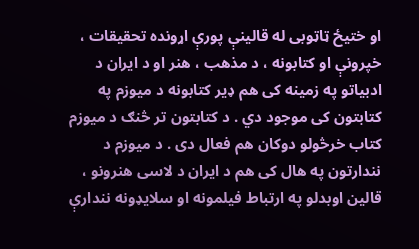او ختیځ ټاټوبی له قالینې پورې اړونده تحقیقات ، خپرونې او کتابونه ، د مذهب ، هنر او د ایران د ادبیاتو په زمینه کی هم ډیر کتابونه د میوزم په کتابتون کی موجود دي . د کتابتون تر څنګ د میوزم کتاب خرڅولو دوکان هم فعال دی . د میوزم د نندارتون په هال کی هم د ایران د لاسی هنرونو ، قالین اوبدلو په ارتباط فیلمونه او سلایډونه نندارې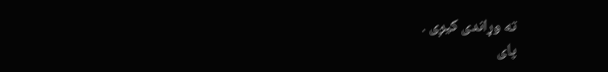ته وړاندی کیږی .
پای